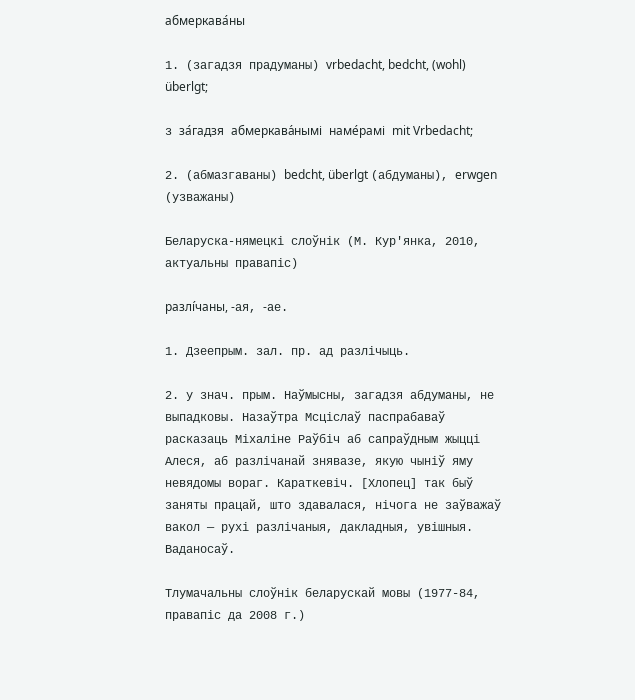абмеркава́ны

1. (загадзя прадуманы) vrbedacht, bedcht, (wohl) überlgt;

з за́гадзя абмеркава́нымі наме́рамі mit Vrbedacht;

2. (абмазгаваны) bedcht, überlgt (абдуманы), erwgen (узважаны)

Беларуска-нямецкі слоўнік (М. Кур'янка, 2010, актуальны правапіс)

разлі́чаны, ‑ая, ‑ае.

1. Дзеепрым. зал. пр. ад разлічыць.

2. у знач. прым. Наўмысны, загадзя абдуманы, не выпадковы. Назаўтра Мсціслаў паспрабаваў расказаць Міхаліне Раўбіч аб сапраўдным жыцці Алеся, аб разлічанай знявазе, якую чыніў яму невядомы вораг. Караткевіч. [Хлопец] так быў заняты працай, што здавалася, нічога не заўважаў вакол — рухі разлічаныя, дакладныя, увішныя. Ваданосаў.

Тлумачальны слоўнік беларускай мовы (1977-84, правапіс да 2008 г.)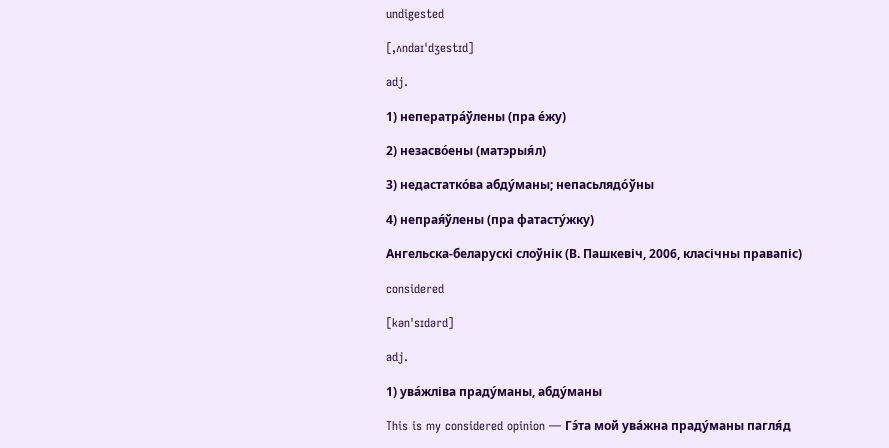undigested

[,ʌndaɪˈdʒestɪd]

adj.

1) неператра́ўлены (пра е́жу)

2) незасво́ены (матэрыя́л)

3) недастатко́ва абду́маны; непасьлядо́ўны

4) непрая́ўлены (пра фатасту́жку)

Ангельска-беларускі слоўнік (В. Пашкевіч, 2006, класічны правапіс)

considered

[kənˈsɪdərd]

adj.

1) ува́жліва праду́маны, абду́маны

This is my considered opinion — Гэ́та мой ува́жна праду́маны пагля́д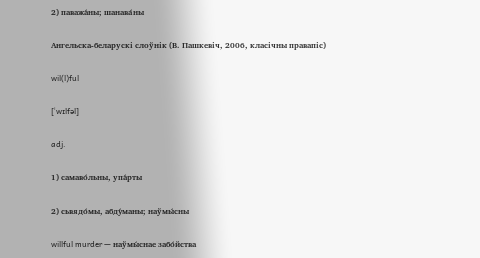2) паважа́ны; шанава́ны

Ангельска-беларускі слоўнік (В. Пашкевіч, 2006, класічны правапіс)

wil(l)ful

[ˈwɪlfəl]

adj.

1) самаво́льны, упа́рты

2) сьвядо́мы, абду́маны; наўмы́сны

willful murder — наўмы́снае забо́йства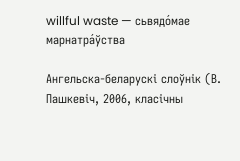willful waste — сьвядо́мае марнатра́ўства

Ангельска-беларускі слоўнік (В. Пашкевіч, 2006, класічны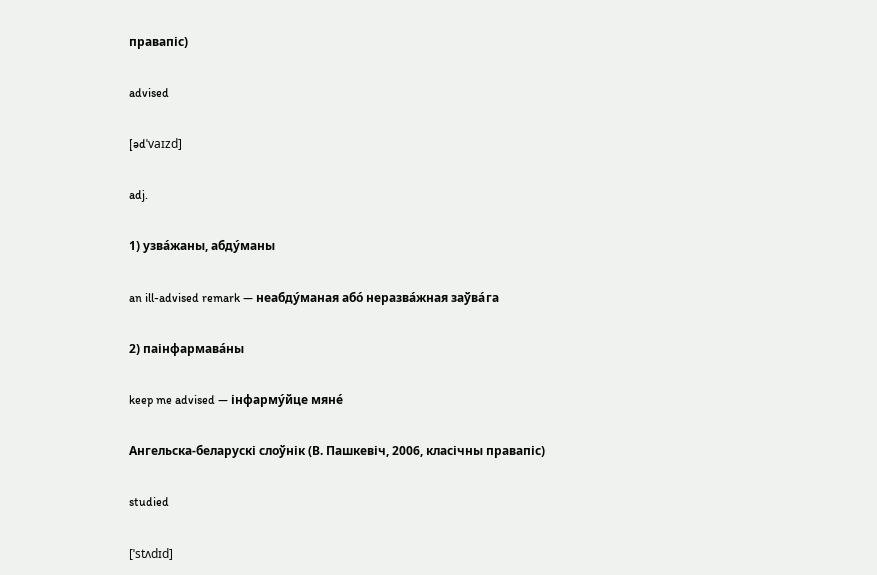правапіс)

advised

[ədˈvaɪzd]

adj.

1) узва́жаны, абду́маны

an ill-advised remark — неабду́маная або́ неразва́жная заўва́га

2) паінфармава́ны

keep me advised — інфарму́йце мяне́

Ангельска-беларускі слоўнік (В. Пашкевіч, 2006, класічны правапіс)

studied

[ˈstʌdɪd]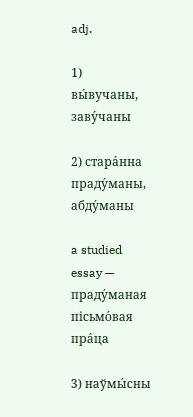adj.

1) вы́вучаны, заву́чаны

2) стара́нна праду́маны, абду́маны

a studied essay — праду́маная пісьмо́вая пра́ца

3) наўмы́сны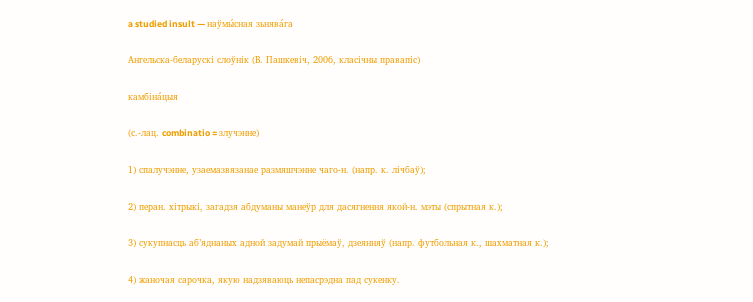a studied insult — наўмы́сная зьнява́га

Ангельска-беларускі слоўнік (В. Пашкевіч, 2006, класічны правапіс)

камбіна́цыя

(с.-лац. combinatio = злучэнне)

1) спалучэнне, узаемазвязанае размяшчэнне чаго-н. (напр. к. лічбаў);

2) перан. хітрыкі, загадзя абдуманы манеўр для дасягнення якой-н. мэты (спрытная к.);

3) сукупнасць аб’яднаных адной задумай прыёмаў, дзеянняў (напр. футбольная к., шахматная к.);

4) жаночая сарочка, якую надзяваюць непасрэдна пад сукенку.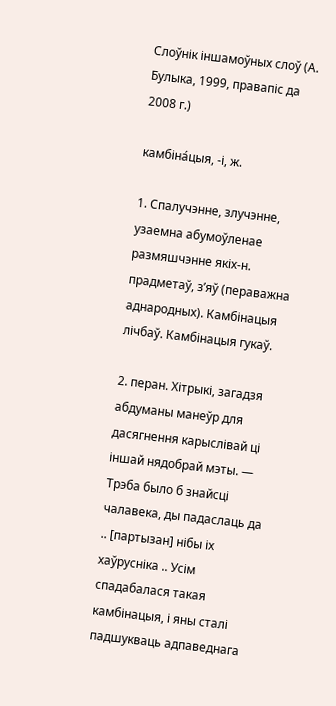Слоўнік іншамоўных слоў (А. Булыка, 1999, правапіс да 2008 г.)

камбіна́цыя, ‑і, ж.

1. Спалучэнне, злучэнне, узаемна абумоўленае размяшчэнне якіх‑н. прадметаў, з’яў (пераважна аднародных). Камбінацыя лічбаў. Камбінацыя гукаў.

2. перан. Хітрыкі, загадзя абдуманы манеўр для дасягнення карыслівай ці іншай нядобрай мэты. — Трэба было б знайсці чалавека, ды падаслаць да .. [партызан] нібы іх хаўрусніка .. Усім спадабалася такая камбінацыя, і яны сталі падшукваць адпаведнага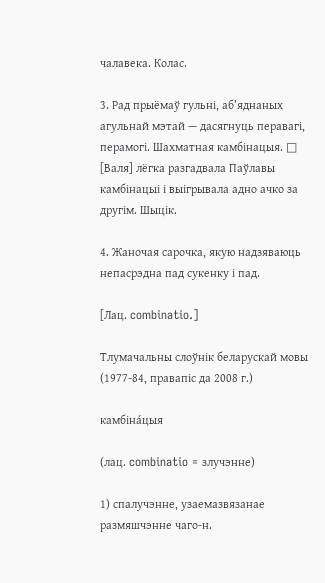чалавека. Колас.

3. Рад прыёмаў гульні, аб’яднаных агульнай мэтай — дасягнуць перавагі, перамогі. Шахматная камбінацыя. □ [Валя] лёгка разгадвала Паўлавы камбінацыі і выігрывала адно ачко за другім. Шыцік.

4. Жаночая сарочка, якую надзяваюць непасрэдна пад сукенку і пад.

[Лац. combinatio.]

Тлумачальны слоўнік беларускай мовы (1977-84, правапіс да 2008 г.)

камбіна́цыя

(лац. combinatio = злучэнне)

1) спалучэнне, узаемазвязанае размяшчэнне чаго-н.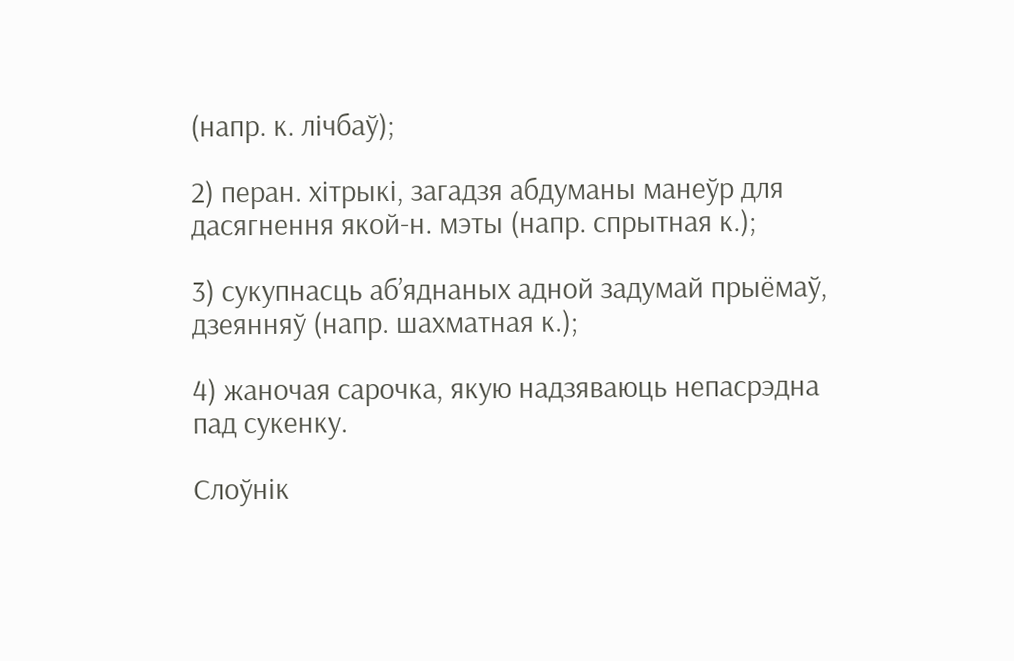(напр. к. лічбаў);

2) перан. хітрыкі, загадзя абдуманы манеўр для дасягнення якой-н. мэты (напр. спрытная к.);

3) сукупнасць аб’яднаных адной задумай прыёмаў, дзеянняў (напр. шахматная к.);

4) жаночая сарочка, якую надзяваюць непасрэдна пад сукенку.

Слоўнік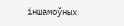іншамоўных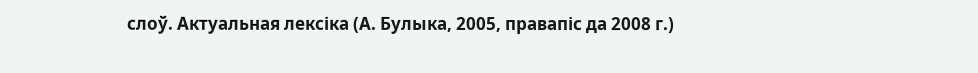слоў. Актуальная лексіка (А. Булыка, 2005, правапіс да 2008 г.)